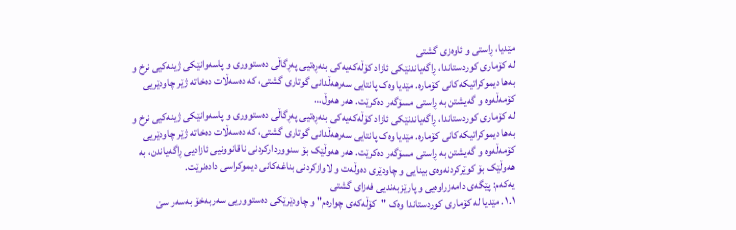مێدیا، ڕاستی و ئاوەزی گشتی
لە کۆماری کوردستاندا، ڕاگەیاندنێکی ئازاد کۆڵەکەیەکی بنەڕەتیی پەڕگاڵی دەستووری و پاسەوانێکی ژینەکیی نرخ و بەها دیموکراتیکەکانی کۆمارە. مێدیا وەک پانتایی سەرهەڵدانی گوتاری گشتی، کە دەسەڵات دەخاتە ژێر چاودێریی کۆمەڵەوە و گەیشتن بە ڕاستی مسۆگەر دەکرێت. هەر هەوڵ…
لە کۆماری کوردستاندا، ڕاگەیاندنێکی ئازاد کۆڵەکەیەکی بنەڕەتیی پەڕگاڵی دەستووری و پاسەوانێکی ژینەکیی نرخ و بەها دیموکراتیکەکانی کۆمارە. مێدیا وەک پانتایی سەرهەڵدانی گوتاری گشتی، کە دەسەڵات دەخاتە ژێر چاودێریی کۆمەڵەوە و گەیشتن بە ڕاستی مسۆگەر دەکرێت. هەر هەوڵێک بۆ سنووردارکردنی ناقانوونیی ئازادیی ڕاگەیاندن، بە هەوڵێک بۆ کوێرکردنەوەی بینایی و چاودێری دەوڵەت و لاوازکردنی بناغەکانی دیموکراسی دادەنرێت.
یەکەم: پێگەی دامەزراوەیی و پارێزبەندیی فەزای گشتی
١.١. مێدیا لە کۆماری کوردستاندا وەک "کۆڵەکەی چوارەم" و چاودێرێکی دەستووریی سەربەخۆ بەسەر سێ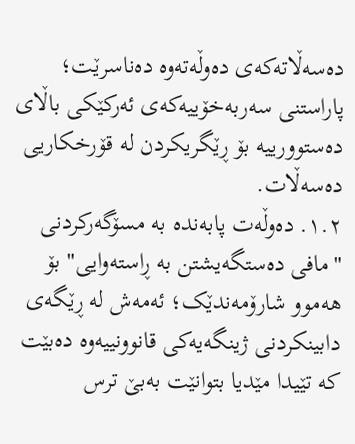دەسەڵاتەکەی دەوڵەتەوە دەناسرێت؛ پاراستنی سەربەخۆییەکەی ئەرکێکی باڵای دەستوورییە بۆ ڕێگریکردن لە قۆرخکاریی دەسەڵات.
١.٢. دەوڵەت پابەندە بە مسۆگەرکردنی "مافی دەستگەیشتن بە ڕاستەوایی" بۆ هەموو شارۆمەندێک؛ ئەمەش لە ڕێگەی دابینکردنی ژینگەیەکی قانوونییەوە دەبێت کە تێیدا مێدیا بتوانێت بەبێ ترس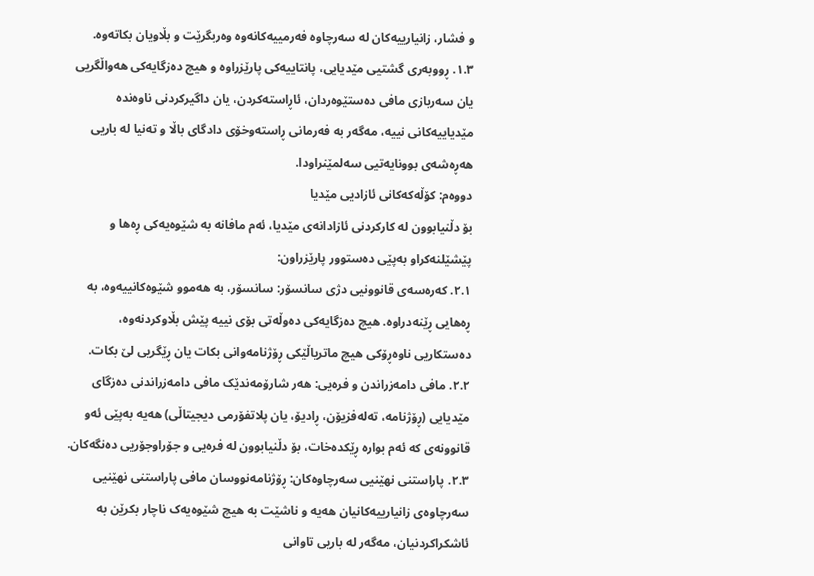و فشار، زانیارییەکان لە سەرچاوە فەرمییەکانەوە وەربگرێت و بڵاویان بکاتەوە.
١.٣. ڕووبەری گشتیی مێدیایی، پانتاییەکی پارێزراوە و هیچ دەزگایەکی هەواڵگریی یان سەربازی مافی دەستێوەردان، ئاڕاستەکردن، یان داگیرکردنی ناوەندە مێدیاییەکانی نییە، مەگەر بە فەرمانی ڕاستەوخۆی دادگای باڵا و تەنیا لە باریی هەڕەشەی بوونایەتیی سەلمێنراودا.
دووەم: کۆڵەکەکانی ئازادیی مێدیا
بۆ دڵنیابوون لە کارکردنی ئازادانەی مێدیا، ئەم مافانە بە شێوەیەکی ڕەها و پێشێلنەکراو بەپێی دەستوور پارێزراون:
٢.١. کەرەسەی قانوونیی دژی سانسۆر: سانسۆر، بە هەموو شێوەکانییەوە، بە ڕەهایی ڕێنەدراوە. هیچ دەزگایەکی دەوڵەتی بۆی نییە پێش بڵاوکردنەوە، دەستکاریی ناوەڕۆکی هیچ ماتریاڵێکی ڕۆژنامەوانی بکات یان ڕێگریی لێ بکات.
٢.٢. مافی دامەزراندن و فرەیی: هەر شارۆمەندێک مافی دامەزراندنی دەزگای مێدیایی (ڕۆژنامە، تەلەفزیۆن، ڕادیۆ، یان پلاتفۆرمی دیجیتاڵی) هەیە بەپێی ئەو قانوونەی کە ئەم بوارە ڕێکدەخات، بۆ دڵنیابوون لە فرەیی و جۆراوجۆریی دەنگەکان.
٢.٣. پاراستنی نهێنیی سەرچاوەکان: ڕۆژنامەنووسان مافی پاراستنی نهێنیی سەرچاوەی زانیارییەکانیان هەیە و ناشێت بە هیچ شێوەیەک ناچار بکرێن بە ئاشکراکردنیان، مەگەر لە باریی تاوانی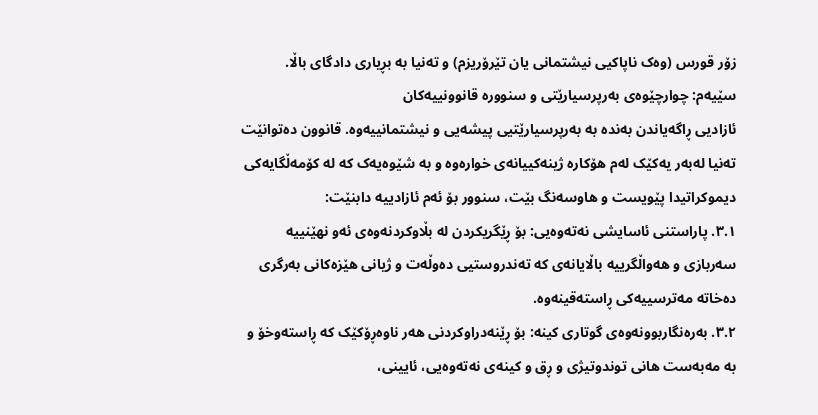زۆر قورس (وەک ناپاکیی نیشتمانی یان تێرۆریزم) و تەنیا بە بڕیاری دادگای باڵا.
سێیەم: چوارچێوەی بەرپرسیارێتی و سنوورە قانوونییەکان
ئازادیی ڕاگەیاندن بەندە بە بەرپرسیارێتیی پیشەیی و نیشتمانییەوە. قانوون دەتوانێت تەنیا لەبەر یەکێک لەم هۆکارە ژینەکییانەی خوارەوە و بە شێوەیەک کە لە کۆمەڵگایەکی دیموکراتیدا پێویست و هاوسەنگ بێت، سنوور بۆ ئەم ئازادییە دابنێت:
٣.١. پاراستنی ئاسایشی نەتەوەیی: بۆ ڕێگریکردن لە بڵاوکردنەوەی ئەو نهێنییە سەربازی و هەواڵگرییە باڵایانەی کە تەندروستیی دەوڵەت و ژیانی هێزەکانی بەرگری دەخاتە مەترسییەکی ڕاستەقینەوە.
٣.٢. بەرەنگاربوونەوەی گوتاری کینە: بۆ ڕێنەدراوکردنی هەر ناوەڕۆکێک کە ڕاستەوخۆ و بە مەبەست هانی توندوتیژی و ڕق و کینەی نەتەوەیی، ئایینی،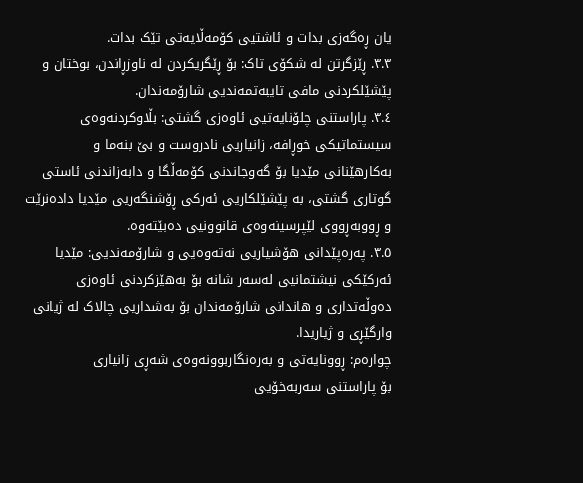یان ڕەگەزی بدات و ئاشتیی کۆمەڵایەتی تێک بدات.
٣.٣. ڕێزگرتن لە شکۆی تاک: بۆ ڕێگریکردن لە ناوزڕاندن، بوختان و پێشێلکردنی مافی تایبەتمەندیی شارۆمەندان.
٣.٤. پاراستنی چلۆنایەتیی ئاوەزی گشتی: بڵاوکردنەوەی سیستماتیکی خوڕافە، زانیاریی نادروست و بێ بنەما و بەکارهێنانی مێدیا بۆ گەوجاندنی کۆمەڵگا و دابەزاندنی ئاستی گوتاری گشتی، بە پێشێلکاریی ئەرکی ڕۆشنگەریی مێدیا دادەنرێت و ڕووبەڕووی لێپرسینەوەی قانوونیی دەبێتەوە.
٣.٥. پەرەپێدانی هۆشیاریی نەتەوەیی و شارۆمەندیی: مێدیا ئەرکێکی نیشتمانیی لەسەر شانە بۆ بەهێزکردنی ئاوەزی دەوڵەتداری و هاندانی شارۆمەندان بۆ بەشداریی چالاک لە ژیانی وارگێڕی و ژیاریدا.
چوارەم: ڕوونایەتی و بەرەنگاربوونەوەی شەڕی زانیاری
بۆ پاراستنی سەربەخۆیی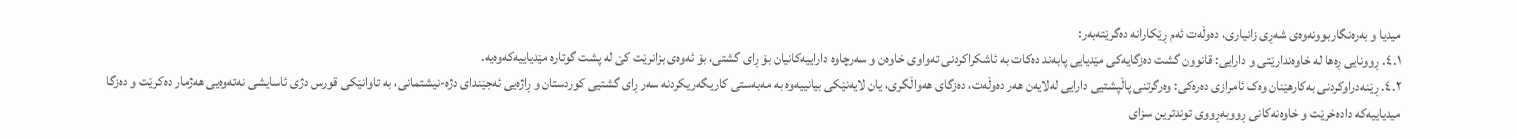میدیا و بەرەنگاربوونەوەی شەڕی زانیاری، دەوڵەت ئەم ڕێکارانە دەگرێتەبەر:
٤.١. ڕوونایی ڕەها لە خاوەندارێتی و دارایی: قانوون گشت دەزگایەکی مێدیایی پابەند دەکات بە ئاشکراکردنی تەواوی خاوەن و سەرچاوە داراییەکانیان بۆ ڕای گشتی، بۆ ئەوەی بزانرێت کێ لە پشت گوتارە مێدیاییەکەوەیە.
٤.٢. ڕێنەدراوکردنی بەکارهێنان وەک ئامرازی دەرەکی: وەرگرتنی پاڵپشتیی دارایی لەلایەن هەر دەوڵەت، دەزگای هەواڵگری، یان لایەنێکی بیانییەوە بە مەبەستی کاریگەریکردنە سەر ڕای گشتیی کوردستان و ڕاژەیی ئەجێندای دژە-نیشتمانی، بە تاوانێکی قورس دژی ئاسایشی نەتەوەیی هەژمار دەکرێت و دەزگا میدیاییەکە دادەخرێت و خاوەنەکانی ڕووبەڕووی توندترین سزای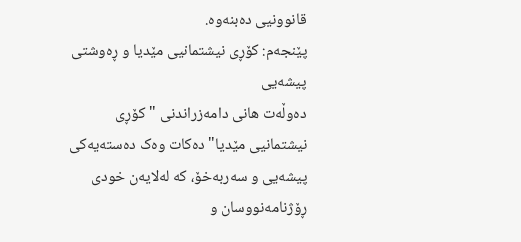قانوونیی دەبنەوە.
پێنجەم: کۆڕی نیشتمانیی مێدیا و ڕەوشتی پیشەیی
دەوڵەت هانی دامەزراندنی "کۆڕی نیشتمانیی مێدیا" دەکات وەک دەستەیەکی پیشەیی و سەربەخۆ، کە لەلایەن خودی ڕۆژنامەنووسان و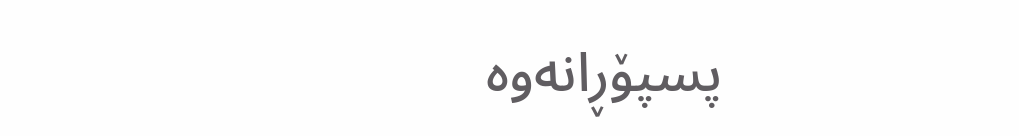پسپۆڕانەوە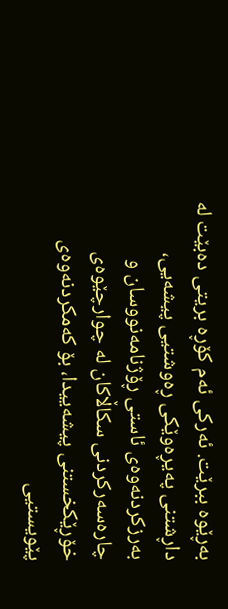بەڕێوە ببرێت. ئەرکی ئەم کۆڕە بریتی دەبێت لە داڕشتنی پەیڕەوێکی ڕەوشتیی پیشەیی، بەرزکردنەوەی ئاستی ڕۆژنامەنووسان و چارەسەرکردنی سکاڵاکان لە چوارچێوەی خۆڕێکخستنی پیشەییدا، بۆ کەمکردنەوەی پێویستیی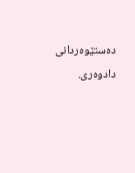دەستێوەردانی دادوەری.